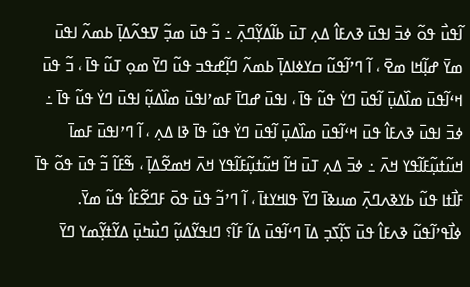ߊ߬ߟߎ߯ ߟߋ߬ ߦߏ߫ ߊߟߎ߫ ߢߍߓߊ߮ ߡߍ߲ ߠߎ߫ ߕߊ߬ߡߌ߲߬ߣߍ߲߫ ߸ ߏ߬ ߟߎ߫ ߘߏ߲߬ ߜߟߍ߬ߡߊ߲߫ ߕߘߍ߬ ߊߟߎ߫ ߘߌ߫ ߝߊ߲߬ߞߊ ߘߐ߫ ، ߊ߬ ߣߴߊ߬ߟߎ߬ ߛߌߦߊߡߊ߲߫ ߕߘߍ߬ ߣߊ߲߬ߝߟߏ ߟߎ߬ ߣߌ߫ ߘߋ߲ ߠߎ߬ ߟߊ߫ ، ߏ߬ ߟߎ߫ ߞߵߊ߬ߟߎ߫ ߘߊ߰ߡߎ߲߫ ߊ߬ߟߎ߫ ߣߌ߭ ߟߎ߬ ߟߊ߫ ، ߊߟߎ߫ ߝߣߊ߫ ߓߘߴߊߟߎ߫ ߘߊ߰ߡߎ߲߬ ߊߟߎ߫ ߣߌ߭ ߟߎ߬ ߟߊ߫ ߸ ߦߏ߫ ߊߟߎ߫ ߢߍߓߊ߮ ߟߎ߫ ߞߵߊ߬ߟߎ߫ ߘߊ߰ߡߎ߲߫ ߊ߬ߟߎ߫ ߣߌ߭ ߟߎ߬ ߟߊ߫ ߢߊ ߡߍ߲ ، ߊ߬ ߣߴߊߟߎ߫ ߓߘߊ߫ ߞߎ߬ߙߎ߲߬ߓߊ߬ߟߌ ߞߍ߫ ߸ ߦߏ߫ ߡߍ߲ ߠߎ߫ ߞߊ߬ ߞߎ߬ߙߎ߲߬ߓߊ߬ߟߌ ߞߍ߫ ߞߘߐ߬ߡߊ߲߫ ، ߒ߬ߓߊ߬ ߏ߬ ߟߎ߫ ߟߋ߬ ߟߊ߫ ߓߊ߯ߙߊ ߟߎ߬ ߕߌߢߍߣߍ߲߫ ߘߎߢߊ߫ ߣߌ߫ ߟߊߞߌߙߊ߫ ، ߊ߬ ߣߴߏ߬ ߟߎ߫ ߟߋ߫ ߓߣߐ߬ߓߊ߮ ߟߎ߬ ߘߌ߫.
ߦߊ߯ߟߴߊ߬ߟߎ߬ ߢߍߓߊ߮ ߟߎ߫ ߖߊ߲߬ߖߏ߲ ߡߊ߫ ߣߵߊ߬ߟߎ߫ ߡߊ߬ ߓߊ߬؟ ߣߊߟߌ߬ߡߎ߲߬ ߣߎ߯ߤߎ߲߫ ߡߌ߬ߙߌ߲߬ߘߌ ߣߌ߫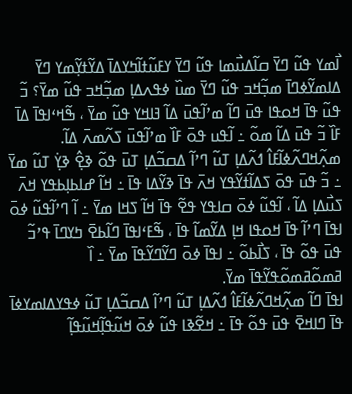ߊ߯ߘߌ ߟߎ߬ ߣߌ߫ ߛߊ߬ߡߎ߯ߘߊ ߟߎ߬ ߣߌ߫ ߌߓߎ߬ߙߊ߬ߤߌߡߊ߫ ߡߌ߬ߙߌ߲߬ߘߌ ߣߌ߫ ߡߊߘߌ߬ߦߣߊ߫ ߘߏ߲߬ߞߏ ߟߎ߬ ߣߌ߫ ߘߎ߰ ߦߟߍߡߊ߲ ߘߏ߲߬ߞߏ ߟߎ߬ ߘߌ߫؟ ߏ߬ ߟߎ߬ ߟߊ߫ ߞߋߟߊ ߟߎ߫ ߣߊ߬ ߘߴߊ߬ߟߎ߫ ߡߊ߬ ߔߊߞߌ ߟߎ߬ ߘߌ߫ ، ߒ߬ߞߵߊߟߊ߫ ߡߊ߫ ߓߊ߰ ߏ߬ ߟߎ߫ ߡߊ߬ ߘߋ߬ ߸ ߊ߬ߟߎ ߟߋ߫ ߓߊ߰ ߘߴߊ߬ߟߎ߫ ߖߍ߬ߘߍ߫ ߡߊ߬.
ߘߍ߲߬ߞߣߍ߬ߦߊ߬ߓߊ߮ ߗߍ߬ߡߊ߲ ߠߎ߬ ߣߴߊ߬ ߡߛߏ߬ߡߊ߲ ߠߎ߫ ߟߋ߬ ߢߐ߲߮ ߢߌ߲߭ ߠߎ߬ ߘߌ߫ ߸ ߏ߬ ߟߎ߫ ߟߋ߫ ߖߡߊ߬ߙߌ߬ߟߌ ߞߍ߫ ߟߊ߫ ߢߌ߬ߡߊ ߟߊ߫ ߸ ߞߊ߬ ߝߊߕߊ߲ߕߟߌ ߞߍ߫ ߖߎ߯ߡߊ߲ ߡߊ߬ ، ߊ߬ߟߎ߬ ߦߋ߫ ߛߊߟߌ ߟߐ߬ ߟߊ߫ ߞߊ߬ ߖߞߊ ߘߌ߫ ߸ ߊ߬ ߣߴߊ߬ߟߎ߬ ߦߋ߫ ߊߟߊ߫ ߣߴߊ߬ ߟߊ߫ ߞߋߟߊ ߞߊ߲ ߡߌ߬ߘߊ߬ ߟߊ߫ ، ߒ߬ߓߵߊߟߊ߫ ߣߊ߬ߕߐ߫ ߤߌߣߊ߫ ߟߴߏ߬ ߟߎ߫ ߟߋ߬ ߟߊ߫ ، ߖߊ߯ߕߋ߬ ߸ ߊߟߊ߫ ߦߋ߫ ߣߌ߬ߣߌ߬ߟߊ߫ ߘߌ߫ ߸ ߊ߰ ߥߘߋ߬ߥߘߋ߬ߟߌ߬ߟߊ߫ ߘߌ߫.
ߊߟߊ߫ ߣߊ߬ ߘߍ߲߬ߞߣߍ߬ߦߊ߬ߓߊ߮ ߗߍ߬ߡߊ߲ ߠߎ߬ ߣߴߊ߬ ߡߛߏ߬ߡߊ߲ ߠߎ߬ ߦߟߌߡߊߘߌߦߊ߫ ߟߊ߫ ߣߊߞߐ߫ ߟߎ߫ ߟߋ߬ ߟߊ߫ ߸ ߞߐ߬ߢߊ ߟߎ߬ ߦߋ߫ ߞߎ߬ߟߊ߲߬ߞߎ߬ߟߊ߲߬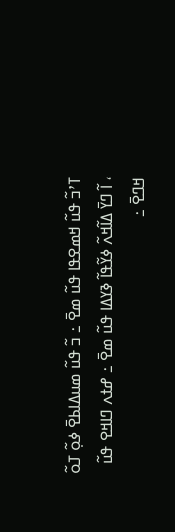ߠߴߏ߬ ߟߎ߬ ߞߘߐߟߊ ߟߎ߬ ߘߐ߫ ߸ ߏ߬ ߟߎ߬ ߘߎߡߊߕߐ߫ ߦߋ߲߬ ߠߋ߬ ، ߊ߬ ߣߌ߫ ߡߊ߬ߞߍ߬ ߦߌ߬ߟߊ߬ ߢߌߡߊ ߟߎ߬ ߘߐ߫ ߸ ߝߙߍ ߣߊߞߐ ߟߎ߬ ߞߣߐ߫ ߸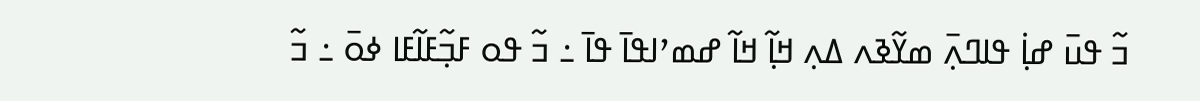ߏ߬ ߟߎ߫ ߝߊ߲߭ ߟߊߣߍ߲߫ ߘߌ߬ߢߍ ߡߍ߲ ߞߊ߲߬ ߞߊ߬ ߝߘߴߊߟߊ߫ ߟߊ߫ ߸ ߏ߬ ߟߋ ߓߏ߲߬ߓߊ߬ߓߊ ߦߋ߫ ߸ ߏ߬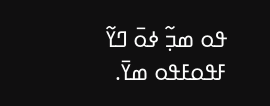ߟߋ ߘߏ߲߬ ߦߋ߫ ߣߌ߬ ߓߟߋߓߟߋ ߘߌ߫.